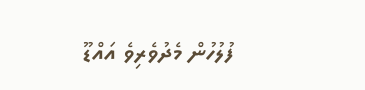ފުލުހުން މެދުވެރިވެ އައްޑޫ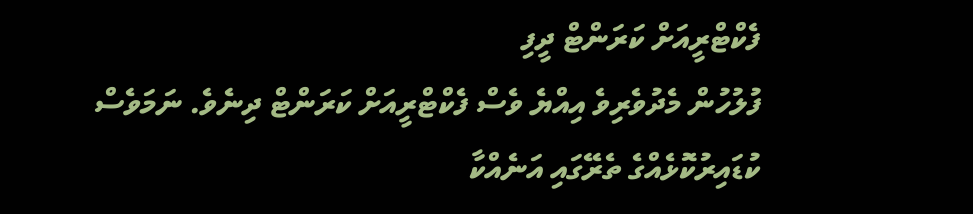ފެކްޓްރީއަށް ކަރަންޓް ދީފި
ފުލުހުން މެދުވެރިވެ އިއްޔެ ވެސް ފެކްޓްރީއަށް ކަރަންޓް ދިނެވެ. ނަމަވެސް ކުޑައިރުކޮޅެއްގެ ތެރޭގައި އަނެއްކާ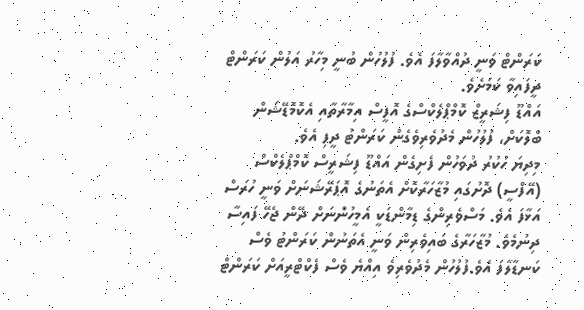ކަރަންޓް ވަނީ ދުއްވާލާފަ އެވެ. ފުލުހުން ބުނީ މިހާރު އަލުން ކަރަންޓް ދީފައިވާ ކަމަށެވެ.
އައްޑޫ ފިޝަރީޒް ކޮމްޕްލެކްސްގެ އޮފީސް އިމާރާތާއި އެކޮމޮޑޭޝަން ބްލޮކަށް، ފުލުހުން މެދުވެރިވެގެން ކަރަންޓު ދީފި އެވެ.
މިދިޔަ ހުކުރު ދުވަހުން ފެށިގެން އައްޑޫ ފިޝަރީސް ކޮމްޕްލެކްސް (އޭފްސީ) ދޮށުގައި މުޒާހަރާކޮށް އެތަނުގެ އޮޕަރޭޝަނަށް ވަނީ ހުރަސް އަޅާފަ އެވެ. މަސްވެރިންގެ ޑިމާންޑަކީ އެމީހުންނަށް ދޭން ޖެހޭ ފައިސާ ދިނުމެވެ. މުޒާހަރާގެ ބައިވެރިން ވަނީ އެތަނުން ކަރަންޓު ވެސް ކަނޑާލާފަ އެވެ.ފުލުހުން މެދުވެރިވެ އިއްޔެ ވެސް ފެކްޓްރީއަށް ކަރަންޓް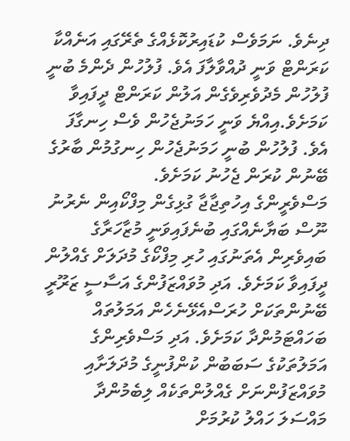ދިނެވެ. ނަމަވެސް ކުޑައިރުކޮޅެއްގެ ތެރޭގައި އަނެއްކާ ކަރަންޓް ވަނީ ދުއްވާލާފަ އެވެ. ފުލުހުން ދެންމެ ބުނީ ފުލުހުން މެދުވެރިވެގެން އަލުން ކަރަންޓް ދީފައިވާ ކަމަށެވެ.އިއްޔެ ވަނީ ހަމަނުޖެހުން ވެސް ހިނގާފަ އެވެ. ފުލުހުން ބުނީ ހަމަނުޖެހުން ހިނގުމުން ބާރުގެ ބޭނުން ކުރަން ޖެހުނު ކަމަށެވެ.
މަސްވެރީންގެ އިހުތިޖާޖާ ގުޅިގެން މިފްކޯއިން ނެރުނު ނޫސް ބަޔާނެއްގައި ބުނެފައިވަނީ މުޒާހަރާގެ ބައިވެރިން އެތަނުގައި ހުރި މިފްކޯގެ މުދަލަށް ގެއްލުން ދީފައިވާ ކަމަށެވެ. އަދި މުވައްޒަފުންގެ އަސާސީ ޒަރޫރީ ބޭނުންތަކަށް ހުރަސްއެޅޭނެހެން އަމަލުތައް ބަހައްޓަމުންދާ ކަމަށެވެ. އަދި މަސްވެރިންގެ އަމަލުތަކުގެ ސަބަބުން ކުންފުނީގެ މުދަލަށާއި މުވައްޒަފުންނަށް ގެއްލުންތަކެއް ލިބެމުންދާ މައްސަލަ ހައްލު ކުރުމަށް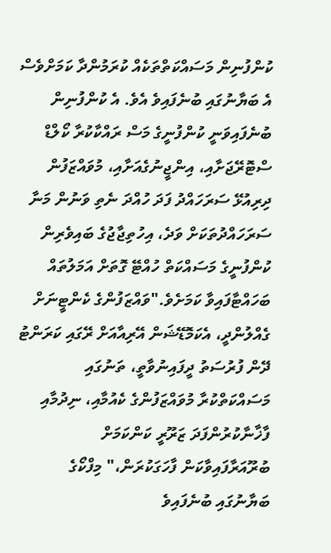ކުންފުނިން މަސައްކަތްތަކެއް ކުރަމުންދާ ކަމަށްވެސް އެ ބަޔާނުގައި ބުނެފައިވެ އެވެ. އެ ކުންފުނިން ބުނެފައިވަނީ ކުންފުނީގެ މަސް ރައްކާކުރާ ކޯލްޑް ސްޓޮރޭޖަށާއި، އިންޖީނުގެއަށާއި، މުވައްޒަފުން ދިރިއުޅޭ ސަރަހައްދު ފަދަ ހުއްދަ ނެތި ވަނުން މަނާ ސަރަހައްދުތަކަށް ވަދެ، އިހުތިޖާޖުގެ ބައިވެރިން ކުންފުނީގެ މަސައްކަތް ހުއްޓޭ ގޮތަށް އަމަލުތައް ބަހައްޓާފައިވާ ކަމަށެވެ."ވައްޒަފުންގެ ކެންޓީނަށް ގެއްލުންދީ، އެކަމޮޑޭޝަން އޭރިއާއަށް ރޭގައި ކަރަންޓު ދޭން ފުރުސަތު ދީފައިނުވާތީ، ތަނުގައި މަސައްކަތްކުރާ މުވައްޒަފުންގެ ކެއުމާއި، ނިދުމާއި ފާޚާނާކުރުންފަދަ ޒަރޫރީ ކަންކަމަށް ބުރޫއަރާފައިވާކަން ފާހަގަކުރަން،" މިފްކޯގެ ބަޔާނުގައި ބުނެފައިވެ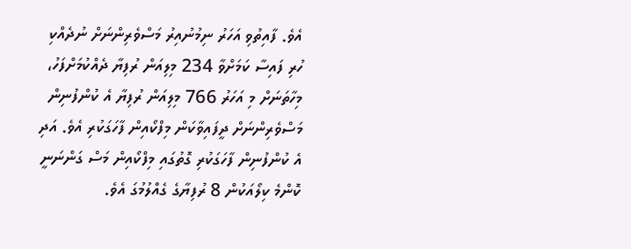އެވެ. ފާއިތުވި އަހަރު ނިމުނުއިރު މަސްވެރިންނަށް ނުދެއްކި ހުރި ފައިސާ ކަމަށްވާ 234 މިލިއަން ރުފިޔާ ދެއްކުމަށްފަހު، މިހާތަނަށް މި އަހަރު 766 މިލިއަން ރުފިޔާ އެ ކުންފުނިން މަސްވެރިންނަށް ދީފައިވާކަން މިފްކޯއިން ފާހަގަކުރި އެވެ. އަދި އެ ކުންފުނިން ފާހަގަކުރި ގޮތުގައި މިފްކޯއިން މަސް ގަންނަނީ ކޮންމެ ކިލޯއަކުން 8 ރުފިޔާގެ ގެއްލުމުގަ އެވެ.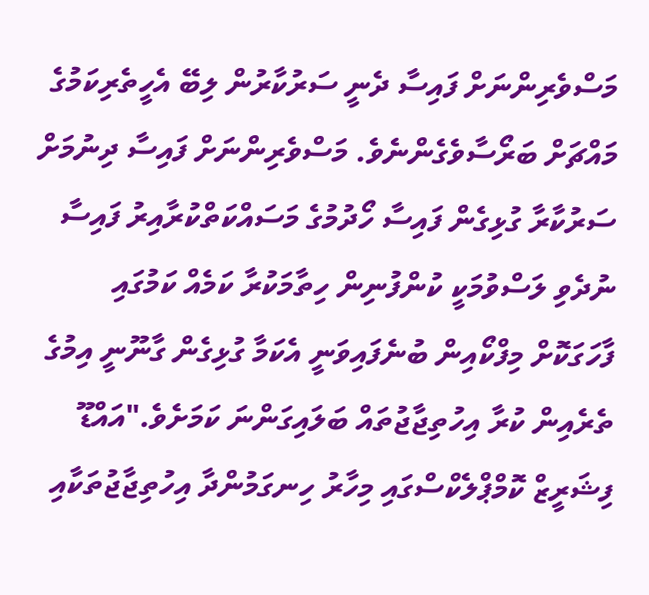މަސްވެރިންނަށް ފައިސާ ދެނީ ސަރުކާރުން ލިބޭ އެހީތެރިކަމުގެ މައްޗަށް ބަރޯސާވެގެންނެވެ. މަސްވެރިންނަށް ފައިސާ ދިނުމަށް ސަރުކާރާ ގުޅިގެން ފައިސާ ހޯދުމުގެ މަސައްކަތްކުރާއިރު ފައިސާ ނުދެވި ލަސްވުމަކީ ކުންފުނިން ހިތާމަކުރާ ކަމެއް ކަމުގައި ފާހަގަކޮށް މިފްކޯއިން ބުނެފައިވަނީ އެކަމާ ގުޅިގެން ގާނޫނީ އިމުގެ ތެރެއިން ކުރާ އިހުތިޖާޖުތައް ބަލައިގަންނަ ކަމަށެވެ."އައްޑޫ ފިޝަރީޒް ކޮމްޕްލެކްސްގައި މިހާރު ހިނގަމުންދާ އިހުތިޖާޖުތަކާއި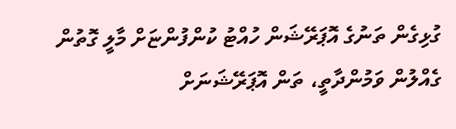ގުޅިގެން ތަނުގެ އޮޕަރޭޝަން ހުއްޓު ކުންފުންޏަށް މާލީ ގޮތުން ގެއްލުން ވަމުންދާތީ، ތަން އޮޕަރޭޝަނަށް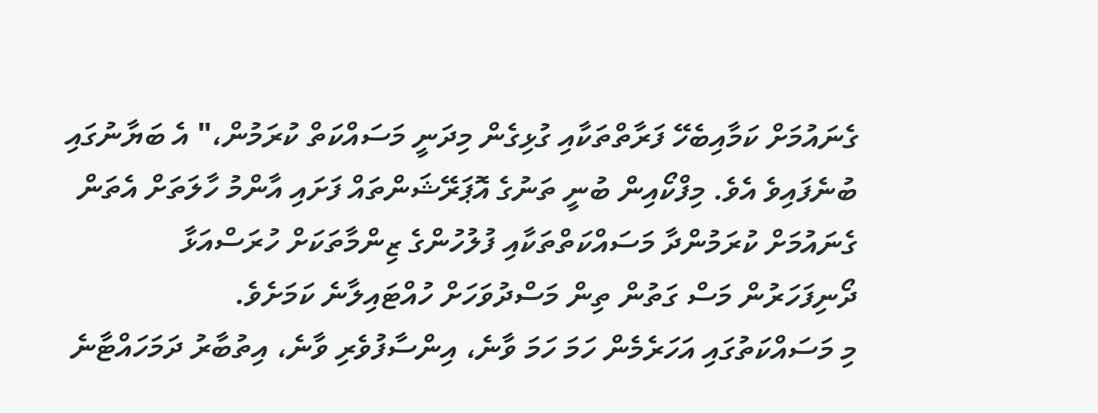ގެނައުމަށް ކަމާއިބެހޭ ފަރާތްތަކާއި ގުޅިގެން މިދަނީ މަސައްކަތް ކުރަމުން،" އެ ބަޔާނުގައި ބުނެފައިވެ އެވެ. މިފްކޯއިން ބުނީ ތަނުގެ އޮޕަރޭޝަންތައް ފަށައި އާންމު ހާލަތަށް އެތަން ގެނައުމަށް ކުރަމުންދާ މަސައްކަތްތަކާއި ފުލުހުންގެ ޒިންމާތަކަށް ހުރަސްއަޅާ ދޯނިފަހަރުން މަސް ގަތުން ތިން މަސްދުވަހަށް ހުއްޓައިލާނެ ކަމަށެވެ.
މި މަސައްކަތުގައި އަހަރެމެން ހަމަ ހަމަ ވާނެ، އިންސާފުވެރި ވާނެ، އިތުބާރު ދަމަހައްޓާނެ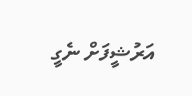އަރުޝީފަށް ނެގީ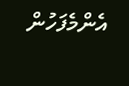އެންމެފަހުން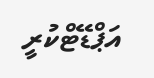އަޕްޑޭޓްކުރީ